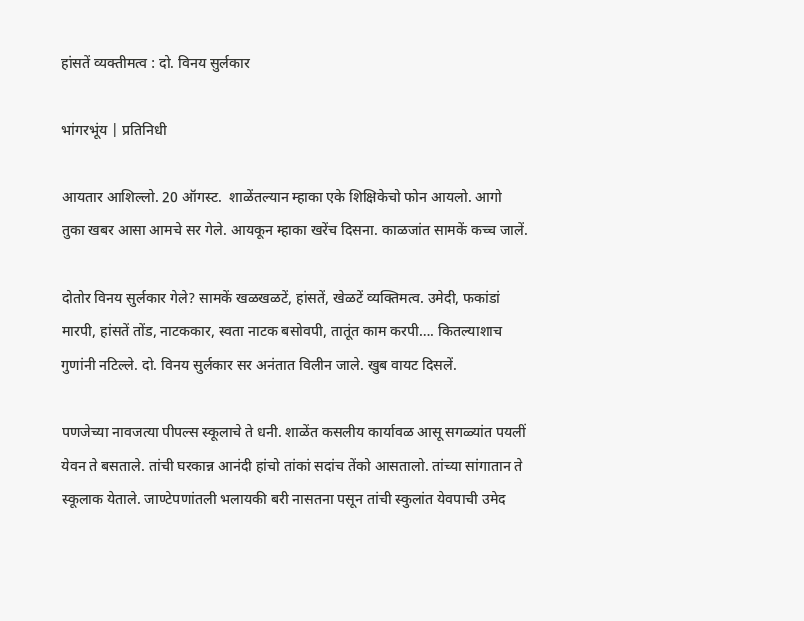हांसतें व्यक्तीमत्व : दो. विनय सुर्लकार

भांगरभूंय | प्रतिनिधी

आयतार आशिल्लो. 20 ऑगस्ट.  शाळेंतल्यान म्हाका एके शिक्षिकेचो फोन आयलो. आगो तुका खबर आसा आमचे सर गेले. आयकून म्हाका खरेंच दिसना. काळजांत सामकें कच्च जालें.

दोतोर विनय सुर्लकार गेले? सामकें खळखळटें, हांसतें, खेळटें व्यक्तिमत्व. उमेदी, फकांडां मारपी, हांसतें तोंड, नाटककार, स्वता नाटक बसोवपी, तातूंत काम करपी…. कितल्याशाच गुणांनी नटिल्ले. दो. विनय सुर्लकार सर अनंतात विलीन जाले. खुब वायट दिसलें.

पणजेच्या नावजत्या पीपल्स स्कूलाचे ते धनी. शाळेंत कसलीय कार्यावळ आसू सगळ्यांत पयलीं येवन ते बसताले. तांची घरकान्न आनंदी हांचो तांकां सदांच तेंको आसतालो. तांच्या सांगातान ते स्कूलाक येताले. जाण्टेपणांतली भलायकी बरी नासतना पसून तांची स्कुलांत येवपाची उमेद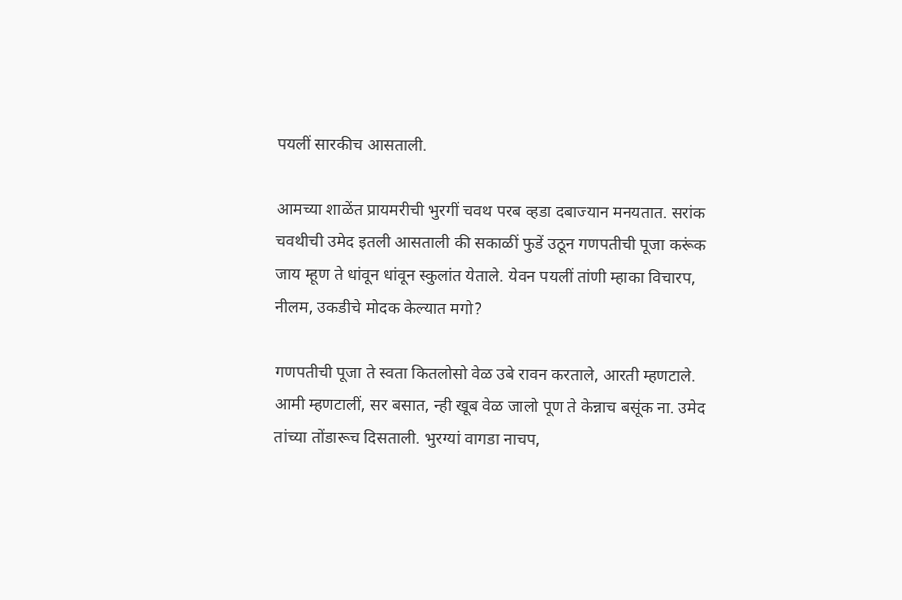पयलीं सारकीच आसताली.

आमच्या शाळेंत प्रायमरीची भुरगीं चवथ परब व्हडा दबाज्यान मनयतात. सरांक चवथीची उमेद इतली आसताली की सकाळीं फुडें उठून गणपतीची पूजा करूंक जाय म्हूण ते धांवून धांवून स्कुलांत येताले. येवन पयलीं तांणी म्हाका विचारप, नीलम, उकडीचे मोदक केल्यात मगो?

गणपतीची पूजा ते स्वता कितलोसो वेळ उबे रावन करताले, आरती म्हणटाले. आमी म्हणटालीं, सर बसात, न्ही खूब वेळ जालो पूण ते केन्नाच बसूंक ना. उमेद तांच्या तोंडारूच दिसताली. भुरग्यां वागडा नाचप,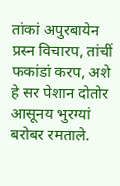तांकां अपुरबायेन प्रस्न विचारप, तांचीं फकांडां करप, अशे हे सर पेशान दोतोर आसूनय भुरग्यां बरोबर रमताले.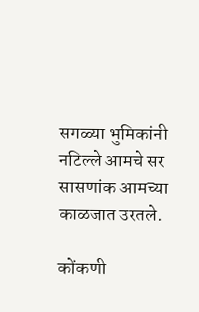सगळ्या भुमिकांनी नटिल्ले आमचे सर सासणांक आमच्या काळजात उरतले.

कोंकणी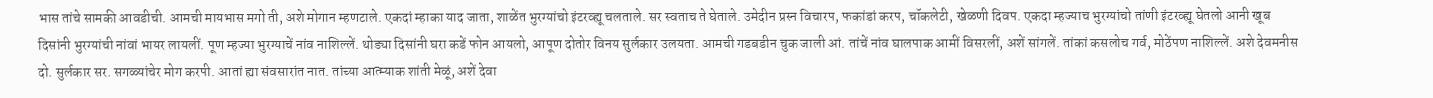भास तांचे सामकी आवडीची. आमची मायभास मगो ती, अशे मोगान म्हणटाले. एकदां म्हाका याद जाता, शाळेंत भुरग्यांचो इंटरव्ह्यू चलताले. सर स्वताच ते घेताले. उमेदीन प्रस्न विचारप, फकांडां करप, चॉकलेटी, खेळणी दिवप. एकदा म्हज्याच भुरग्यांचो तांणी इंटरव्ह्यू घेतलो आनी खूब दिसांनी भुरग्यांची नांवां भायर लायलीं. पूण म्हज्या भुरग्याचें नांव नाशिल्लें. थोड्या दिसांनी घरा कडें फोन आयलो, आपूण दोतोर विनय सुर्लकार उलयता. आमची गडबडीन चुक जाली आं. तांचें नांव घालपाक आमीं विसरलीं, अशें सांगलें. तांकां कसलोच गर्व, मोठेंपण नाशिल्लें. अशे देवमनीस दो. सुर्लकार सर. सगळ्यांचेर मोग करपी. आतां ह्या संवसारांत नात. तांच्या आत्म्याक शांती मेळूं, अशें देवा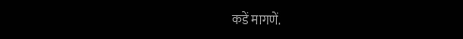कडें मागणें.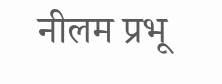नीलम प्रभू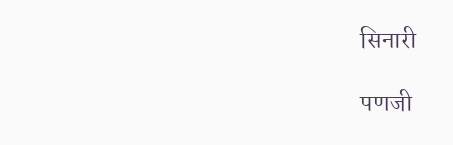सिनारी

पणजी